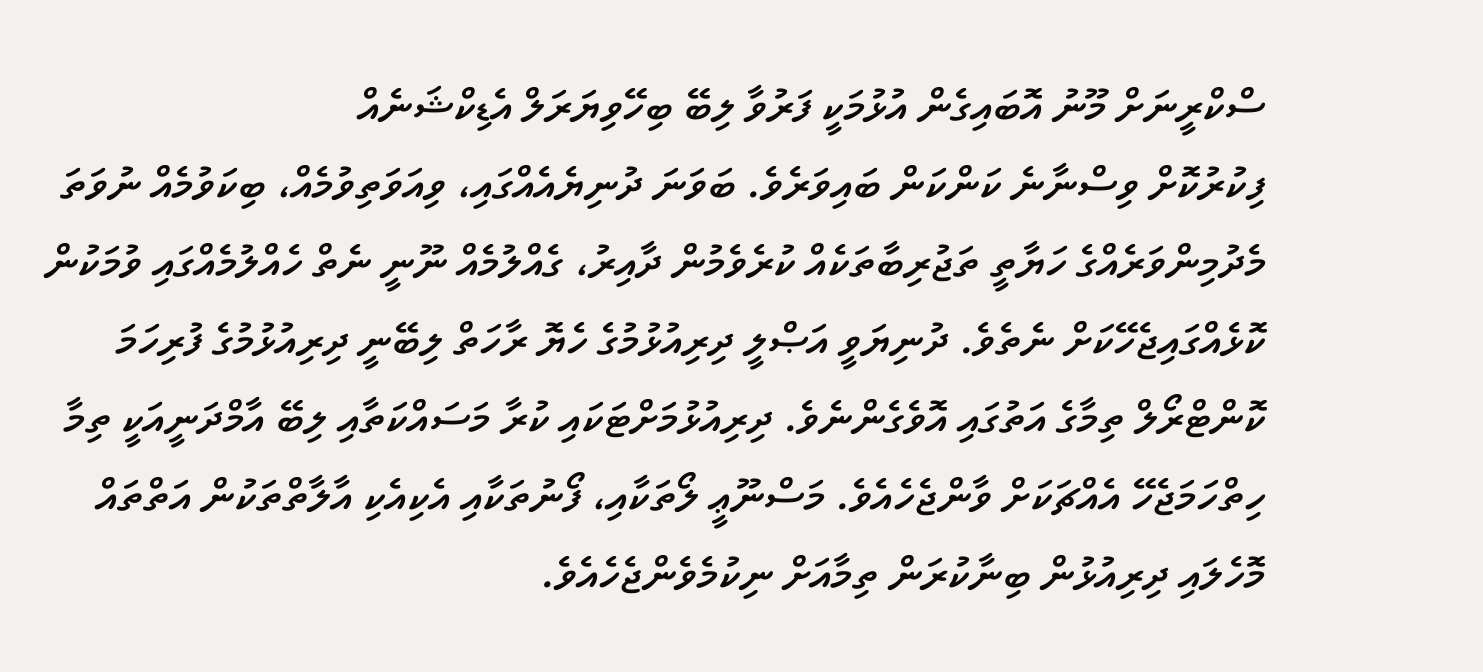ސްކްރީނަށް މޫނު އޮބައިގެން އުޅުމަކީ ފަރުވާ ލިބޭ ބިހޭވިޔަރަލް އެޑިކްޝަނެއް
ފިކުރުކޮށް ވިސްނާނެ ކަންކަން ބައިވަރެވެ. ބަވަނަ ދުނިޔެއެއްގައި، ވިއަވަތިވުމެއް، ބިކަވުމެއް ނުވަތަ މެދުމިންވަރެއްގެ ހަޔާތީ ތަޖުރިބާތަކެއް ކުރެވެމުން ދާއިރު، ގެއްލުމެއް ނޫނީ ނެތް ހެއްލުމެއްގައި ވުމަކުން ކޮޅެއްގައިޖެހޭކަށް ނެތެވެ. ދުނިޔަވީ އަޞްލީ ދިރިއުޅުމުގެ ހެޔޮ ރާހަތް ލިބޭނީ ދިރިއުޅުމުގެ ފުރިހަމަ ކޮންޓްރޯލް ތިމާގެ އަތުގައި އޮވެގެންނެވެ. ދިރިއުޅުމަށްޓަކައި ކުރާ މަސައްކަތާއި ލިބޭ އާމްދަނީއަކީ ތިމާ ހިތްހަމަޖެހޭ އެއްޗަކަށް ވާންޖެހެއެވެ. މަސްނޫޢީ ލޯތަކާއި، ފޯނުތަކާއި އެކިއެކި އާލާތްތަކުން އަތްތައް މޮހެލައި ދިރިއުޅުން ބިނާކުރަން ތިމާއަށް ނިކުމެވެންޖެހެއެވެ.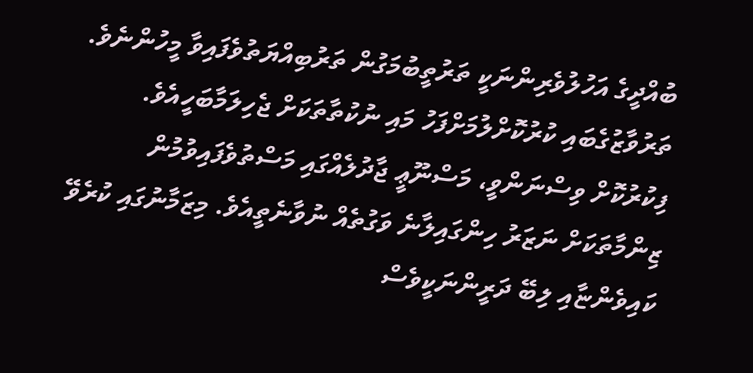ބުއްދީގެ އަހުލުވެރިންނަކީ ތަރުތީބުމަގުން ތަރުބިއްޔަތުވެފައިވާ މީހުންނެވެ. ތަރުވާޒުގެބައި ކުރުކޮށްލުމަށްފަހު މައި ނުކުތާތަކަށް ޖެހިލަމާބަހީއެވެ.
ފިކުރުކޮށް ވިސްނަންވީ، މަސްނޫޢީ ޖާދުލެއްގައި މަސްތުވެފައިވުމުން ޒިންމާތަކަށް ނަޒަރު ހިންގައިލާނެ ވަގުތެއް ނުވާނެތީއެވެ. މިޒަމާނުގައި ކުރެވޭ ކައިވެންޏާއި ލިބޭ ދަރީންނަކީވެސް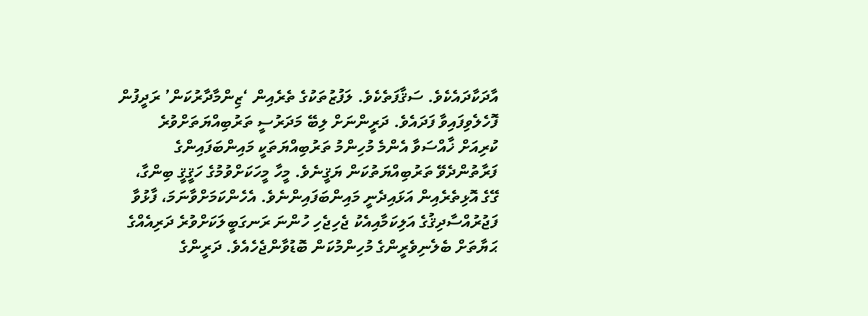އާދަކާދައެކެވެ. ސަޤާފަތެކެވެ. ލަފުޒުތަކުގެ ތެރެއިން ‘ޒިންމާދާރުކަން’ ރަދީފުން ފޮހެލެވިފައިވާ ފަދައެވެ. ދަރީންނަށް ލިބޭ މަދަރުސީ ތަރުބިއްޔަތަށްވުރެ ކުރިއަށް ޚާއްސަވާ އެންމެ މުހިންމު ތަރުބިއްޔަތަކީ މައިންބަފައިންގެ ފަރާތުންދެވޭ ތަރުބިއްޔަތުކަން ޔަޤީނެވެ. މީހާ މީހަކަށްވުމުގެ ހަޤީޤީ ބިންގާ، ގޭގެ އޮޅިތެރެއިން އަޅައިދެނީ މައިންބަފައިންނެވެ. އެހެންކަމަށްވާނަމަ، ފާޅުވާ ފަޖުރުއްސާދިޤުގެ އަލިކަމާއިއެކު ޖެހިޖެހި ހުންނަ ރަނގަބީލަކަށްވުރެ ދަރިއެއްގެ ޙަޔާތަށް ބެލެނިވެރީންގެ މުހިންމުކަން ބޮޑުވާންޖެހެއެވެ. ދަރީންގެ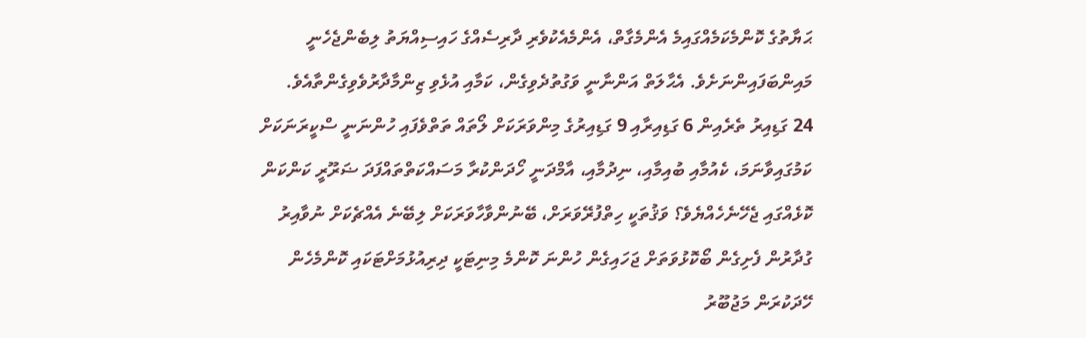ޙަޔާތުގެ ކޮންމެކަމެއްގައިމެ އެންމެގާތް، އެންމެއެކުވެރި ދާރިސެއްގެ ހައިސިއްޔަތު ލިބެންޖެހެނީ މައިންބަފައިންނަށެވެ. އެޙާލަތް އަންނާނީ ވަގުތުދެވިގެން، ކަމާއި އުޅެވި ޒިންމާދާރުވެވިގެންތާއެވެ.
24 ގަޑިއިރު ތެރެއިން 6 ގަޑިއިރާއި 9 ގަޑިއިރުގެ މިންވަރަކަށް ލޯތައް ތަތްވެފައި ހުންނަނީ ސްކީރަނަކަށް ކަމުގައިވާނަމަ، ކެއުމާއި ބުއިމާއި، ނިދުމާއި، އާމްދަނީ ހޯދަންކުރާ މަސައްކަތްތައްފަދަ ޟަރޫރީ ކަންކަން ކޮޅެއްގައި ޖެހޭނެހެއްޔެވެ؟ ވަޤުތަކީ ހިތްފުރޭވަރަށް، ބޭނުންވާހާވަރަކަށް ލިބޭނެ އެއްޗެކަށް ނުވާއިރު ގުދާރުން ފެށިގެން ބޯކޮޅުވަތަށް ޖަހައިގެން ހުންނަ ކޮންމެ މިނިޓަކީ ދިރިއުޅުމަށްޓަކައި ކޮންމެހެން ހޭދަކުރަން މަޖުބޫރު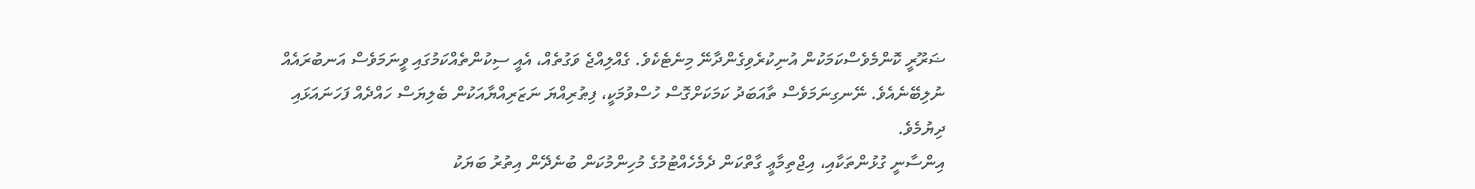ޟަރޫރީ ކޮންމެވެސްކަމަކުން އުނިކުރެވިގެންދާނޭ މިނެޓެކެވެ. ގެއްލިއްޖެ ވަގުތެއް، އެއީ ސިކުންތެއްކަމުގައި ވީނަމަވެސް އަނބުރައެއް ނުލިބޭނެއެވެ. ނޭނގިނަމަވެސް ތާއަބަދު ކަމަކަށްގޮސް ހުސްވުމަކީ، ފިޠުރިއްޔަ ނަޒަރިއްޔާއަކުން ބެލިޔަސް ހައްދެއް ފަހަނައަޅައި ދިޔުމެވެ.
އިންސާނީ ގުޅުންތަކާއި، އިޖްތިމާޢީ ގާތްކަން ދެމެހެއްޓުމުގެ މުހިންމުކަން ބުނެދޭން އިތުރު ބަޔަކު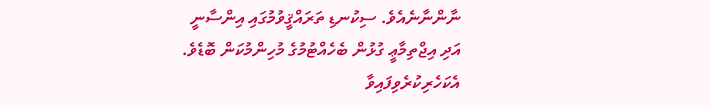ނާންނާނެއެވެ. ސިކުނޑި ތަރައްޤީވުމުގައި އިންސާނީ އަދި އިޖްތިމާޢީ ގުޅުން ބެހެއްޓުމުގެ މުހިންމުކަން ބޮޑެވެ. އެކަހެރިކުރެވިފައިވާ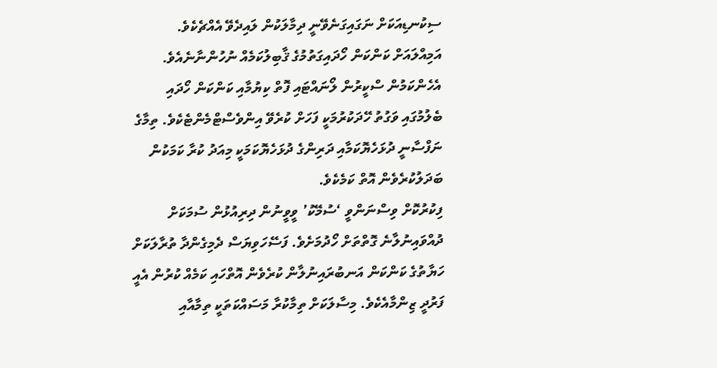ސިކުނޑިއަކަށް ނަގައިގަނެވޭނީ ދިމާލަކުން ލައިދެވޭ އެއްޗެކެވެ. އަމިއްލައަށް ކަންކަން ހޯދައިގަތުމުގެ ޤާބިލުކަމެއް ނުހުންނާނެއެވެ. އެހެންކަމުން ސްކީރުން ލޯނައްޓައި ފޮތް ކިޔުމާއި ކަންކަން ހޯދައި ބެލުމުގައި ވަގުތު ހޭދަކުރުމަކީ ފަހަށް ކުރެވޭ އިންވެސްޓްމެންޓެކެވެ. ތިމާގެ ނަފްސާނީ ދުޅަހެޔޮކަމާއި ދަރިންގެ ދުޅަހެޔޮކަމަކީ މިއަދު ކުރާ ކަމަކުން ބަދަލުކުރެވެން އޮތް ކަމެކެވެ.
ފިކުރުކޮށް ވިސްނަންވީ ‘ސުމޭކު’ ވީވީނުން ދިރިއުޅުން ސުމަކަށް ދުއްވައިނުލާނެ ގޮތްތަށް ހޯދުމަށެވެ. ފަސޭހަވިޔަސް ދެމިގެންދާ ތުރާލަކަށް ހަޔާތުގެ ކަންކަން އަނބުރައިނުލާން ކުރެވެން އޮތްހައި ކަމެއް ކުރުން އެއީ ފަރުދީ ޒިންމާއެކެވެ. މިސާލަކަށް ތިމާކުރާ މަސައްކަތަކީ ތިމާއާއި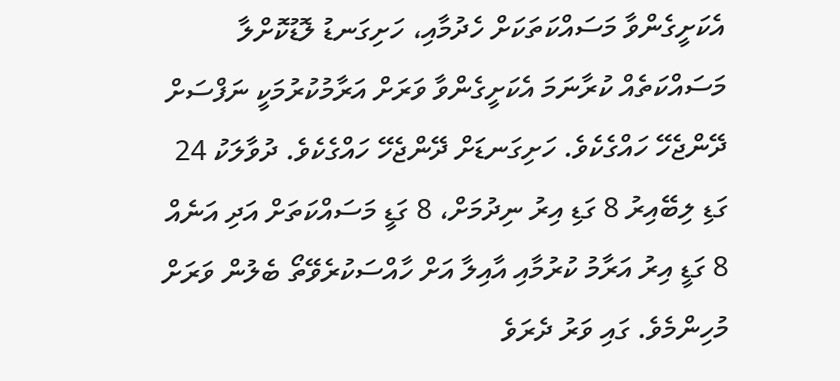އެކަށީގެންވާ މަސައްކަތަކަށް ހެދުމާއި، ހަށިގަނޑު ލޮޑުކޮށްލާ މަސައްކަތެއް ކުރާނަމަ އެކަށީގެންވާ ވަރަށް އަރާމުކުރުމަކީ ނަފްސަށް ދޭންޖެހޭ ހައްގެކެވެ. ހަށިގަނޑަށް ދޭންޖެހޭ ހައްގެކެވެ. ދުވާލަކު 24 ގަޑި ލިބޭއިރު 8 ގަޑި އިރު ނިދުމަށް، 8 ގަޑީ މަސައްކަތަށް އަދި އަނެއް 8 ގަޑީ އިރު އަރާމު ކުރުމާއި އާއިލާ އަށް ހާއްސަކުރެވޭތޯ ބެލުން ވަރަށް މުހިންމެވެ. ގައި ވަރު ދެރަވެ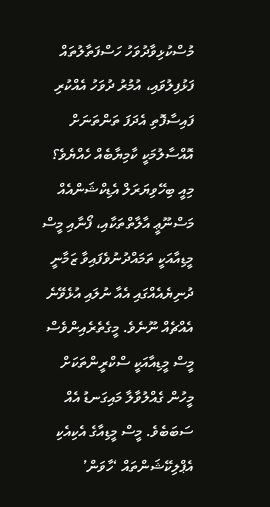މުސްކުޅިވާދުވަހު ހަސްފަތާލުތައް ފަޅުފިލުވައި، އުމުރު ދުވަހު އެއްކުރި ފައިސާފޮތި އެދަފަ ތަންތަނަށް އޮއްސާލުމަކީ ކާމިޔާބެއް ހެއްޔެވެ؟
މިއީ ބިހޭވިޔަރަލް އެޑިކްޝަންއެއް
މަސްނޫޢީ އާލާތްތަކާއި، ފޯނާއި މީސް މީޑިއާއަކީ ތަމައްދުނުވެފައިވާ ޒަމާނީ ދުނިޔެއެއްގައި އެއާ ނުލައި އުޅެވޭނެ އެއްޗެއް ނޫނެވެ. މީގެތެރެއިންވެސް މީސް މީޑިއާއަކީ ސްކްރީންތަކަށް މީހުން ގެއްލުވާލާ މައިގަނޑު އެއް ސަބަބެވެ. މީސް މީޑިއާގެ އެކިއެކި އެޕްލިކޭޝަންތައް ‘ހާވަން’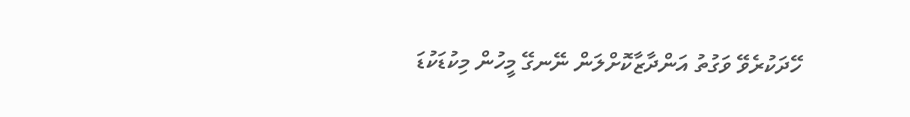ހޭދަކުރެވޭ ވަގުތު އަންދާޒާކޮށްލަން ނޭނގޭ މީހުން މިކުޑަކުޑަ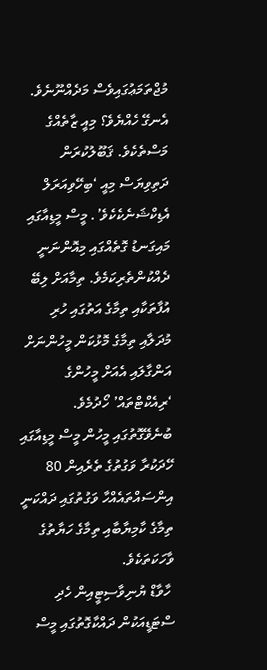މުޖްތަމަޢުގައިވެސް މަދެއްނޫނެވެ. އެނގޭ ހެއްޔެވެ؟ މިއީ ޒާތެއްގެ މަސްތެކެވެ. ޤަބޫލުކުރަން ދަތިވިޔަސް މިއީ ‘ބިހޭވިއަރަލް އެޑިކްޝަނެކެކެވެ’. މީސް މީޑިއާގައި މައިގަނޑު ގޮތެއްގައި މިއޮންނަނީ ދެއްކުންތެރިކަމެވެ. ތިމާއަށް ލިބޭ އުފާތަކާއި ތިމާގެ އަތުގައި ހުރި މުދަލާއި ތިމާގެ މޮޅުކަން މީހުންނަށް އަންގާލައި އެއަށް މީހުންގެ ‘ރިއެކްޓްތައް’ ހޯދުމެވެ. ބުނެވޭގޮތުގައި މީހުން މީސް މީޑިއާގައި ހޭދަކުރާ ވަގުތުގެ ތެރެއިން 80 އިންސައްތައެއްހާ ވަގުތުގައި ދައްކަނީ ތިމާގެ ކާމިޔާބާއި ތިމާގެ ހަޔާތުގެ ވާހަކަތަކެވެ.
 ހާވާޑް ޔުނިވާސިޓީއިން ހެދި ސްޓަޑީއަކުން ދައްކާގޮތުގައި މީސް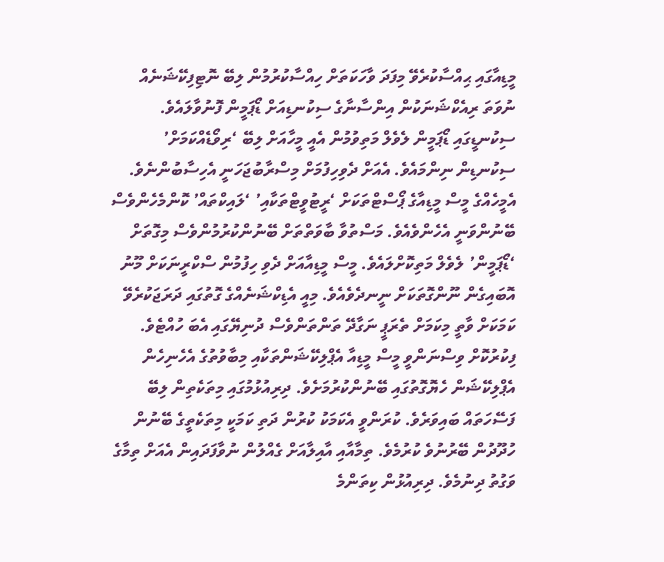މީޑިއާގައި ޙިއްސާކުރެވޭ މިފަދަ ވާހަކަތަށް ހިއްސާކުރުމުން ލިބޭ ނޮޓިފިކޭޝަނެއް ނުވަތަ ރިއެކްޝަނަކުން އިންސާނާގެ ސިކުނޑިއަށް ޑޯޕަމީން ފޮނުވާލައެވެ. ސިކުނޑީގައި ޑޯޕަމީން ލެވެލް މަތިވުމުން އެއީ މީހާއަށް ލިބޭ ‘ރިވޯޑެއްކަމަށް’ ސިކުނޑިން ނިންމައެވެ. އެއަށް ދެވިހިފުމަށް މިސްރާބުޖަހަނީ އެހިސާބުންނެވެ. އެމީހެއްގެ މީސް މީޑިއާގެ ޕޯސްޓްތަކަށް ‘ރީޓުވީޓްތަކާއި’ ‘ލައިކްތައް’ ކޮންމެހެންވެސް ބޭނުންވަނީ އެހެންވެއެވެ. މަސްތުވާ ބާވަތްތަށް ބޭނުންކުރުމުންވެސް މިގޮތަށް ‘ޑޯޕަމީން’ ލެވެލް މަތިކޮށްލައެވެ. މީސް މީޑިއާއަށް ދެވި ހިފުމުން ސްކްރީނަކަށް މޫނު އޮބައިގެން ނޫންގޮތަކަށް ނީނދެވެއެވެ. މިއީ އެޑިކްޝަނެއްގެ ގޮތުގައި ދަރަޖަކުރެވޭ ކަމަކަށް ވާތީ މިކަމަށް ތެރަޕީ ނަގާދޭ ތަންތަންވެސް ދުނިޔޭގައި އެބަ ހުއްޓެވެ.
ފިކުރުކޮށް ވިސްނަންވީ މީސް މީޑިއާ އެޕްލިކޭޝަންތަކާއި މިބާވުތުގެ އެހެނިހެން އެޕްލިކޭޝަން ހެޔޮގޮތުގައި ބޭނުންކުރުމަށެވެ. ދިރިއުޅުމުގައި މިތަކެތިން ލިބޭ ފަސޭހަތައް ބައިވަރެވެ. ކުރަންވީ އެކަމަކު ކުރުން ދަތި ކަމަކީ މިތަކެތީގެ ބޭނުން ހުދޫދުން ބޭރުނުވެ ކުރުމެވެ. ތިމާއާއި އާއިލާއަށް ގެއްލުން ނުވާފަދައިން އެއަށް ތިމާގެ ވަގުތު ދިނުމެވެ. ދިރިއުޅުން ކިތަންމެ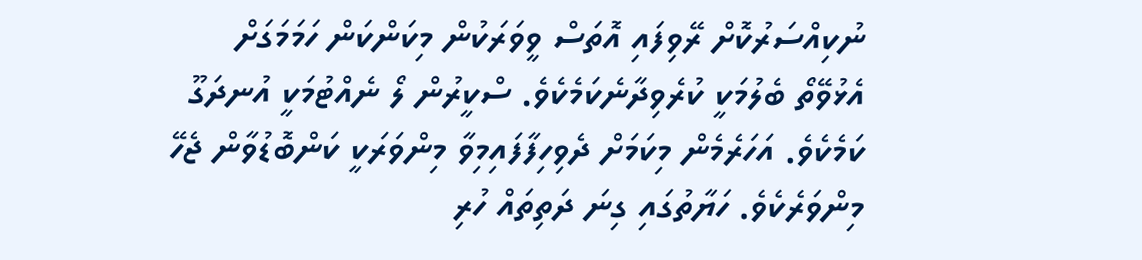ނުކިއްސަރުކޮށް ރޭވިފައި އޮތަސް ވީވަރަކުން މިކަންކަން ހަމަމަގަށް އެޅުވޭތޯ ބެލުމަކީ ކުރެވިދާނެކަމެކެވެ. ސްކީރުން ލޯ ނެއްޓުމަކީ އުނދަގޫ ކަމެކެވެ. އަހަރެމެން މިކަމަށް ދެވިހިފާފައިމިވާ މިންވަރަކީ ކަންބޮޑުވާން ޖެހޭ މިންވަރެކެވެ. ހަޔާތުގައި ގިނަ ދަތިތައް ހުރި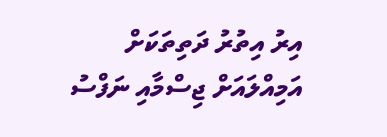އިރު އިތުރު ދަތިތަކަށް އަމިއްލައަށް ޖިސްމާއި ނަފްސު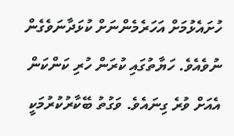ހުށައެޅުމަށް އަހަރެމެންނަށް ކުޅަދާނަވެގެން ނުވެއެވެ. ހަޔާތުގައި ކުރަން ހުރި ކަންކަން އެއަށް ވުރެ ގިނައެވެ. ވަގުތު ބޭކާރުކުރުމަކީ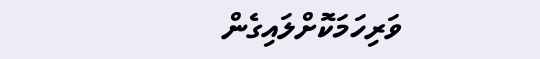ވަރިހަމަކޮށްލައިގެން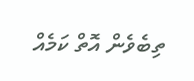ތިބެވެން އޮތް ކަމެއް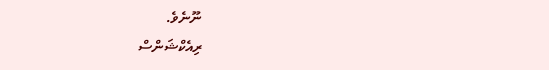ނޫނެވެ.
ރިއެކްޝަންސް